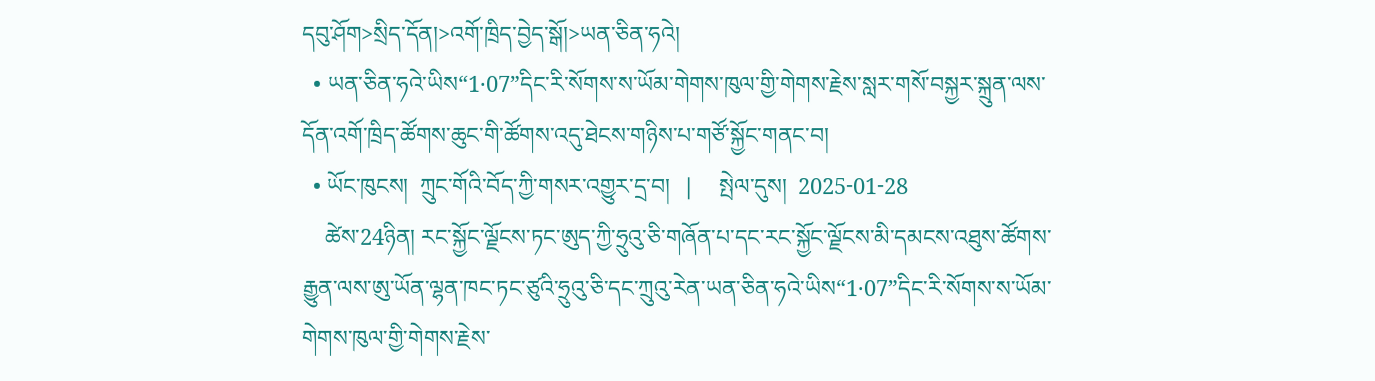དབུ་ཤོག>སྲིད་དོན།>འགོ་ཁྲིད་བྱེད་སྒོ།>ཡན་ཅིན་ཧའེ།
  • ཡན་ཅིན་ཧའེ་ཡིས“1·07”དིང་རི་སོགས་ས་ཡོམ་གེགས་ཁུལ་གྱི་གེགས་རྗེས་སླར་གསོ་བསྐྱར་སྐྲུན་ལས་དོན་འགོ་ཁྲིད་ཚོགས་ཆུང་གི་ཚོགས་འདུ་ཐེངས་གཉིས་པ་གཙོ་སྐྱོང་གནང་བ།
  • ཡོང་ཁུངས།  ཀྲུང་གོའི་བོད་ཀྱི་གསར་འགྱུར་དྲ་བ།   |     སྤེལ་དུས།  2025-01-28
    ཚེས་24ཉིན། རང་སྐྱོང་ལྗོངས་ཏང་ཨུད་ཀྱི་ཧྲུའུ་ཅི་གཞོན་པ་དང་རང་སྐྱོང་ལྗོངས་མི་དམངས་འཐུས་ཚོགས་རྒྱུན་ལས་ཨུ་ཡོན་ལྷན་ཁང་ཏང་ཙུའི་ཧྲུའུ་ཅི་དང་ཀྲུའུ་རེན་ཡན་ཅིན་ཧའེ་ཡིས“1·07”དིང་རི་སོགས་ས་ཡོམ་གེགས་ཁུལ་གྱི་གེགས་རྗེས་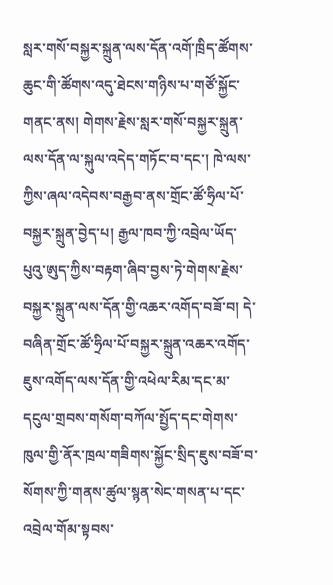སླར་གསོ་བསྐྱར་སྐྲུན་ལས་དོན་འགོ་ཁྲིད་ཚོགས་ཆུང་གི་ཚོགས་འདུ་ཐེངས་གཉིས་པ་གཙོ་སྐྱོང་གནང་ནས། གེགས་རྗེས་སླར་གསོ་བསྐྱར་སྐྲུན་ལས་དོན་ལ་སྐུལ་འདེད་གཏོང་བ་དང་། ཁེ་ལས་ཀྱིས་ཞལ་འདེབས་བརྒྱབ་ནས་གྲོང་ཚོ་ཧྲིལ་པོ་བསྐྱར་སྐྲུན་བྱེད་པ། རྒྱལ་ཁབ་ཀྱི་འབྲེལ་ཡོད་པུའུ་ཨུད་ཀྱིས་བརྟག་ཞིབ་བྱས་ཏེ་གེགས་རྗེས་བསྐྱར་སྐྲུན་ལས་དོན་གྱི་འཆར་འགོད་བཟོ་བ། དེ་བཞིན་གྲོང་ཚོ་ཧྲིལ་པོ་བསྐྱར་སྐྲུན་འཆར་འགོད་ཇུས་འགོད་ལས་དོན་གྱི་འཕེལ་རིམ་དང་མ་དངུལ་གྲབས་གསོག་བཀོལ་སྤྱོད་དང་གེགས་ཁུལ་གྱི་ནོར་ཁྲལ་གཟིགས་སྐྱོང་སྲིད་ཇུས་བཟོ་བ་སོགས་ཀྱི་གནས་ཚུལ་སྙན་སེང་གསན་པ་དང་འབྲེལ་གོམ་སྟབས་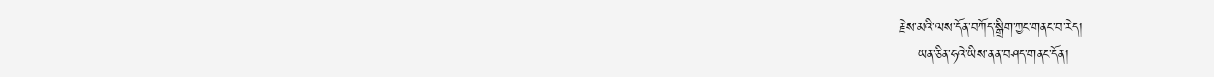རྗེས་མའི་ལས་དོན་བཀོད་སྒྲིག་ཀྱང་གནང་བ་རེད།
    ཡན་ཅིན་ཧའེ་ཡིས་ནན་བཤད་གནང་དོན།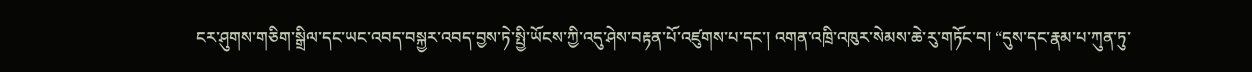ངར་ཤུགས་གཅིག་སྒྲིལ་དང་ཡང་འབད་བསྐྱར་འབད་བྱས་ཏེ་སྤྱི་ཡོངས་ཀྱི་འདུ་ཤེས་བརྟན་པོ་འཛུགས་པ་དང་། འགན་འཁྲི་འཁུར་སེམས་ཆེ་རུ་གཏོང་བ། “དུས་དང་རྣམ་པ་ཀུན་ཏུ་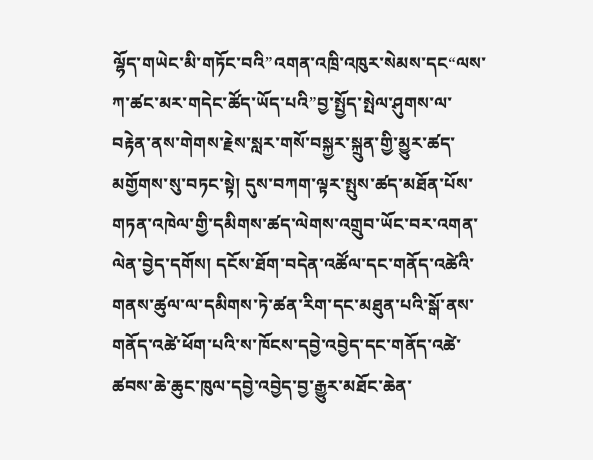ལྷོད་གཡེང་མི་གཏོང་བའི”འགན་འཁྲི་འཁུར་སེམས་དང“ལས་ཀ་ཚང་མར་གདེང་ཚོད་ཡོད་པའི”བྱ་སྤྱོད་སྤེལ་ཤུགས་ལ་བརྟེན་ནས་གེགས་རྗེས་སླར་གསོ་བསྐྱར་སྐྲུན་གྱི་མྱུར་ཚད་མགྱོགས་སུ་བཏང་སྟེ། དུས་བཀག་ལྟར་སྤུས་ཚད་མཐོན་པོས་གཏན་འཁེལ་གྱི་དམིགས་ཚད་ལེགས་འགྲུབ་ཡོང་བར་འགན་ལེན་བྱེད་དགོས། དངོས་ཐོག་བདེན་འཚོལ་དང་གནོད་འཚེའི་གནས་ཚུལ་ལ་དམིགས་ཏེ་ཚན་རིག་དང་མཐུན་པའི་སྒོ་ནས་གནོད་འཚེ་ཕོག་པའི་ས་ཁོངས་དབྱེ་འབྱེད་དང་གནོད་འཚེ་ཚབས་ཆེ་ཆུང་ཁུལ་དབྱེ་འབྱེད་བྱ་རྒྱུར་མཐོང་ཆེན་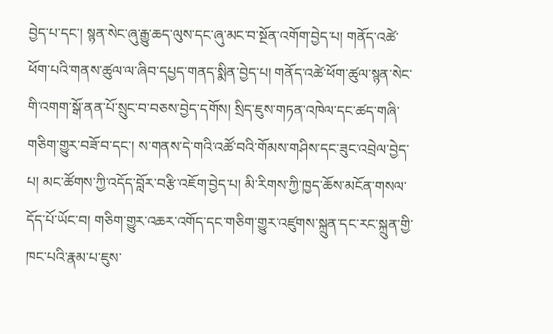བྱེད་པ་དང་། སྙན་སེང་ཞུ་རྒྱུ་ཆད་ལུས་དང་ཞུ་མང་བ་སྔོན་འགོག་བྱེད་པ། གནོད་འཚེ་ཕོག་པའི་གནས་ཚུལ་ལ་ཞིབ་དཔྱད་གནད་སྨིན་བྱེད་པ། གནོད་འཚེ་ཕོག་ཚུལ་སྙན་སེང་གི་འགག་སྒོ་ནན་པོ་སྲུང་བ་བཅས་བྱེད་དགོས། སྲིད་ཇུས་གཏན་འཁེལ་དང་ཚད་གཞི་གཅིག་གྱུར་བཟོ་བ་དང་། ས་གནས་དེ་གའི་འཚོ་བའི་གོམས་གཤིས་དང་ཟུང་འབྲེལ་བྱེད་པ། མང་ཚོགས་ཀྱི་འདོད་བློར་བརྩི་འཇོག་བྱེད་པ། མི་རིགས་ཀྱི་ཁྱད་ཆོས་མངོན་གསལ་དོད་པོ་ཡོང་བ། གཅིག་གྱུར་འཆར་འགོད་དང་གཅིག་གྱུར་འཛུགས་སྐྲུན་དང་རང་སྐྲུན་གྱི་ཁང་པའི་རྣམ་པ་ཇུས་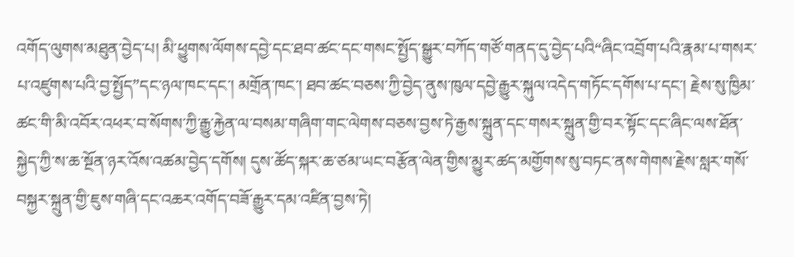འགོད་ལུགས་མཐུན་བྱེད་པ། མི་ཕྱུགས་ལོགས་དབྱེ་དང་ཐབ་ཚང་དང་གསང་སྤྱོད་སྒྱུར་བཀོད་གཙོ་གནད་དུ་བྱེད་པའི“ཞིང་འབྲོག་པའི་རྣམ་པ་གསར་པ་འཛུགས་པའི་བྱ་སྤྱོད”དང་ཉལ་ཁང་དང་། མགྲོན་ཁང་། ཐབ་ཚང་བཅས་ཀྱི་བྱེད་ནུས་ཁུལ་དབྱེ་རྒྱུར་སྐུལ་འདེད་གཏོང་དགོས་པ་དང་། རྗེས་སུ་ཁྱིམ་ཚང་གི་མི་འབོར་འཕར་བ་སོགས་ཀྱི་རྒྱུ་རྐྱེན་ལ་བསམ་གཞིག་གང་ལེགས་བཅས་བྱས་ཏེ་རྒྱས་སྐྲུན་དང་གསར་སྐྲུན་གྱི་བར་སྟོང་དང་ཞིང་ལས་ཐོན་སྐྱེད་ཀྱི་ས་ཆ་སྔོན་ཉར་འོས་འཚམ་བྱེད་དགོས། དུས་ཚོད་སྐར་ཆ་ཙམ་ཡང་བརྩོན་ལེན་གྱིས་མྱུར་ཚད་མགྱོགས་སུ་བཏང་ནས་གེགས་རྗེས་སླར་གསོ་བསྐྱར་སྐྲུན་གྱི་ཇུས་གཞི་དང་འཆར་འགོད་བཟོ་རྒྱུར་དམ་འཛིན་བྱས་ཏེ།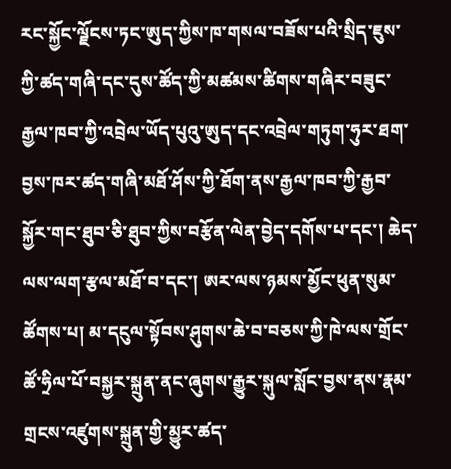རང་སྐྱོང་ལྗོངས་ཏང་ཨུད་ཀྱིས་ཁ་གསལ་བཟོས་པའི་སྲིད་ཇུས་ཀྱི་ཚད་གཞི་དང་དུས་ཚོད་ཀྱི་མཚམས་ཚིགས་གཞིར་བཟུང་རྒྱལ་ཁབ་ཀྱི་འབྲེལ་ཡོད་པུའུ་ཨུད་དང་འབྲེལ་གཏུག་ཧུར་ཐག་བྱས་ཁར་ཚད་གཞི་མཐོ་ཤོས་ཀྱི་ཐོག་ནས་རྒྱལ་ཁབ་ཀྱི་རྒྱབ་སྐྱོར་གང་ཐུབ་ཅི་ཐུབ་ཀྱིས་བརྩོན་ལེན་བྱེད་དགོས་པ་དང་། ཆེད་ལས་ལག་རྩལ་མཐོ་བ་དང་། ཨར་ལས་ཉམས་མྱོང་ཕུན་སུམ་ཚོགས་པ། མ་དངུལ་སྟོབས་ཤུགས་ཆེ་བ་བཅས་ཀྱི་ཁེ་ལས་གྲོང་ཚོ་ཧྲིལ་པོ་བསྐྱར་སྐྲུན་ནང་ཞུགས་རྒྱུར་སྐུལ་སློང་བྱས་ནས་རྣམ་གྲངས་འཛུགས་སྐྲུན་གྱི་མྱུར་ཚད་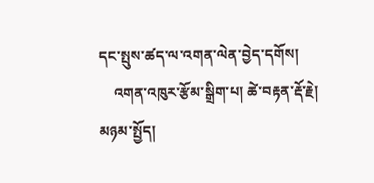དང་སྤུས་ཚད་ལ་འགན་ལེན་བྱེད་དགོས།
    འགན་འཁུར་རྩོམ་སྒྲིག་པ། ཚེ་བརྟན་རྡོ་རྗེ།
མཉམ་སྤྱོད།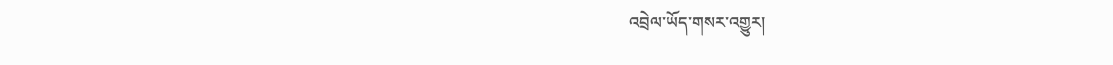འབྲེལ་ཡོད་གསར་འགྱུར།